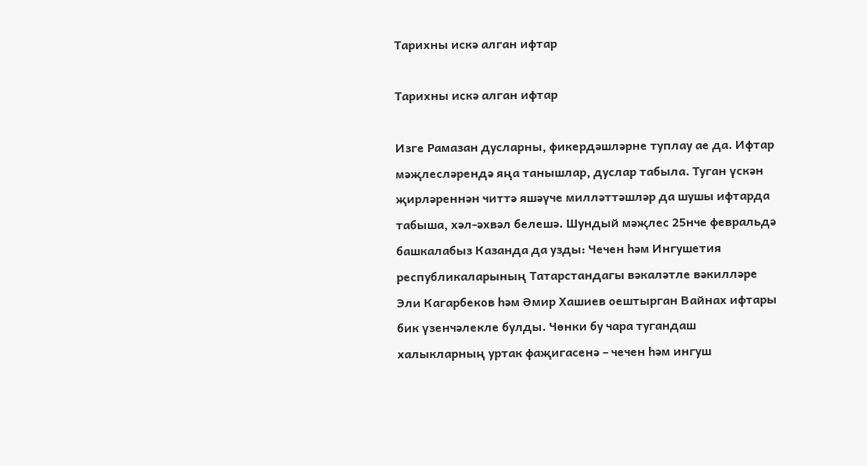Тарихны искә алган ифтар

Тарихны искә алган ифтар

Изге Рамазан дусларны, фикердәшләрне туплау ае да. Ифтар мәҗлесләрендә яңа танышлар, дуслар табыла. Туган үскән җирләреннән читтә яшәүче милләттәшләр да шушы ифтарда табыша, хәл-әхвәл белешә. Шундый мәҗлес 25нче февральдә башкалабыз Казанда да узды: Чечен һәм Ингушетия республикаларының Татарстандагы вәкаләтле вәкилләре Эли Кагарбеков һәм Әмир Хашиев оештырган Вайнах ифтары бик үзенчәлекле булды. Чөнки бу чара тугандаш халыкларның уртак фаҗигасенә – чечен һәм ингуш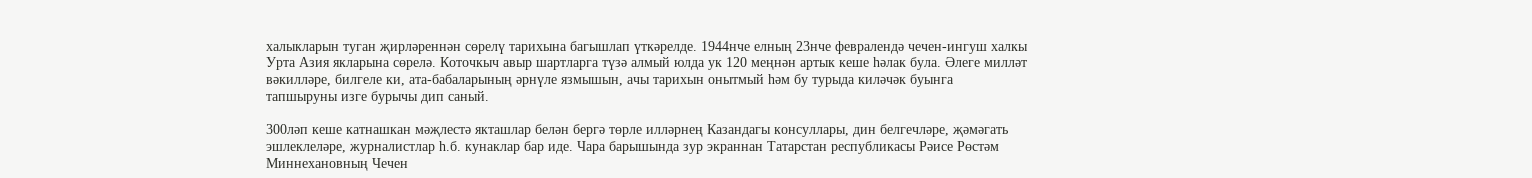халыкларын туган җирләреннән сөрелү тарихына багышлап үткәрелде. 1944нче елның 23нче февралендә чечен-ингуш халкы Урта Азия якларына сөрелә. Коточкыч авыр шартларга түзә алмый юлда ук 120 меңнән артык кеше һәлак була. Әлеге милләт вәкилләре, билгеле ки, ата-бабаларының әрнүле язмышын, ачы тарихын онытмый һәм бу турыда киләчәк буынга тапшыруны изге бурычы дип саный.

300ләп кеше катнашкан мәҗлестә якташлар белән бергә төрле илләрнең Казандагы консуллары, дин белгечләре, җәмәгать эшлеклеләре, журналистлар һ.б. кунаклар бар иде. Чара барышында зур экраннан Татарстан республикасы Рәисе Рөстәм Миннехановның Чечен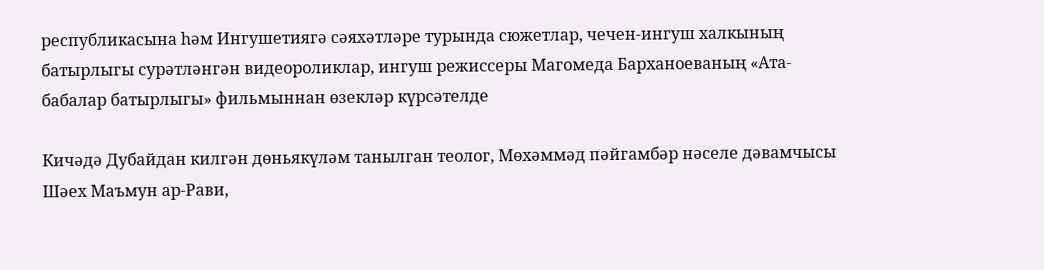республикасына һәм Ингушетиягә сәяхәтләре турында сюжетлар, чечен-ингуш халкының батырлыгы сурәтләнгән видеороликлар, ингуш режиссеры Магомеда Барханоеваның «Ата-бабалар батырлыгы» фильмыннан өзекләр күрсәтелде

Кичәдә Дубайдан килгән дөньякүләм танылган теолог, Мөхәммәд пәйгамбәр нәселе дәвамчысы Шәех Маъмун ар-Рави,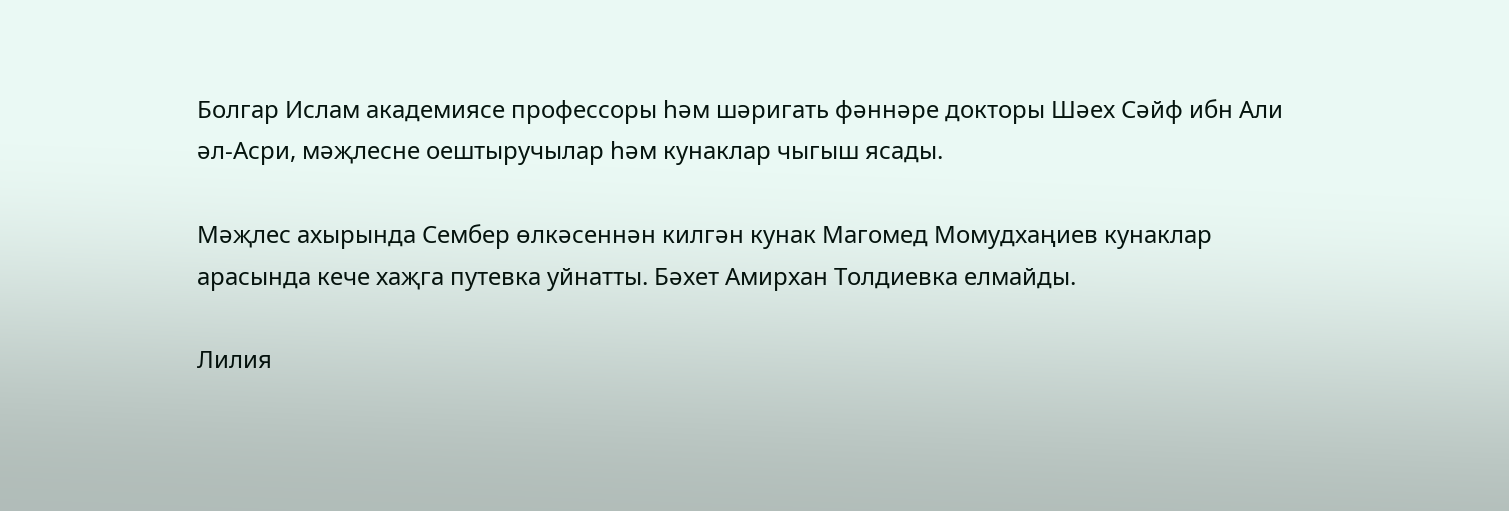Болгар Ислам академиясе профессоры һәм шәригать фәннәре докторы Шәех Сәйф ибн Али әл-Асри, мәҗлесне оештыручылар һәм кунаклар чыгыш ясады.

Мәҗлес ахырында Сембер өлкәсеннән килгән кунак Магомед Момудхаңиев кунаклар арасында кече хаҗга путевка уйнатты. Бәхет Амирхан Толдиевка елмайды.

Лилия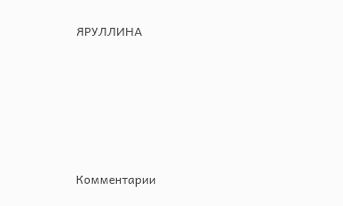ЯРУЛЛИНА






Комментарии